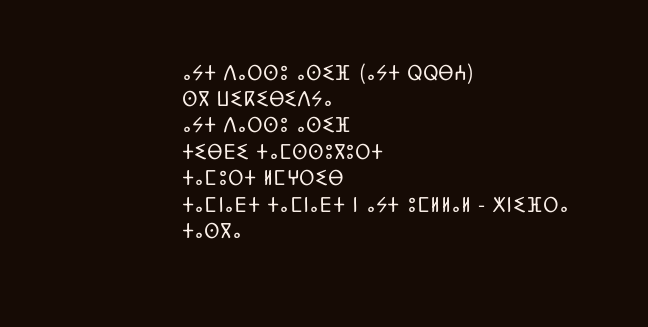ⴰⵢⵜ ⴷⴰⵔⵙⵓ ⴰⵙⵉⴼ (ⴰⵢⵜ ⵕⵕⴱⵄ)
ⵙⴳ ⵡⵉⴽⵉⴱⵉⴷⵢⴰ
ⴰⵢⵜ ⴷⴰⵔⵙⵓ ⴰⵙⵉⴼ
ⵜⵉⴱⴹⵉ ⵜⴰⵎⵙⵙⵓⴳⵓⵔⵜ
ⵜⴰⵎⵓⵔⵜ ⵍⵎⵖⵔⵉⴱ
ⵜⴰⵎⵏⴰⴹⵜ ⵜⴰⵎⵏⴰⴹⵜ ⵏ ⴰⵢⵜ ⵓⵎⵍⵍⴰⵍ - ⵅⵏⵉⴼⵔⴰ
ⵜⴰⵙⴳⴰ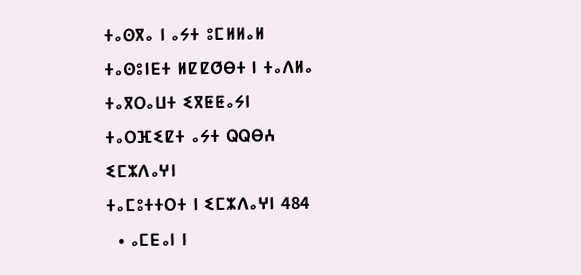ⵜⴰⵙⴳⴰ ⵏ ⴰⵢⵜ ⵓⵎⵍⵍⴰⵍ
ⵜⴰⵙⵓⵏⴹⵜ ⵍⵇⵇⵚⴱⵜ ⵏ ⵜⴰⴷⵍⴰ
ⵜⴰⴳⵔⴰⵡⵜ ⵉⴳⵟⵟⴰⵢⵏ
ⵜⴰⵔⴼⵉⵇⵜ ⴰⵢⵜ ⵕⵕⴱⵄ
ⵉⵎⵣⴷⴰⵖⵏ
ⵜⴰⵎⵓⵜⵜⵔⵜ ⵏ ⵉⵎⵣⴷⴰⵖⵏ 484
  • ⴰⵎⴹⴰⵏ ⵏ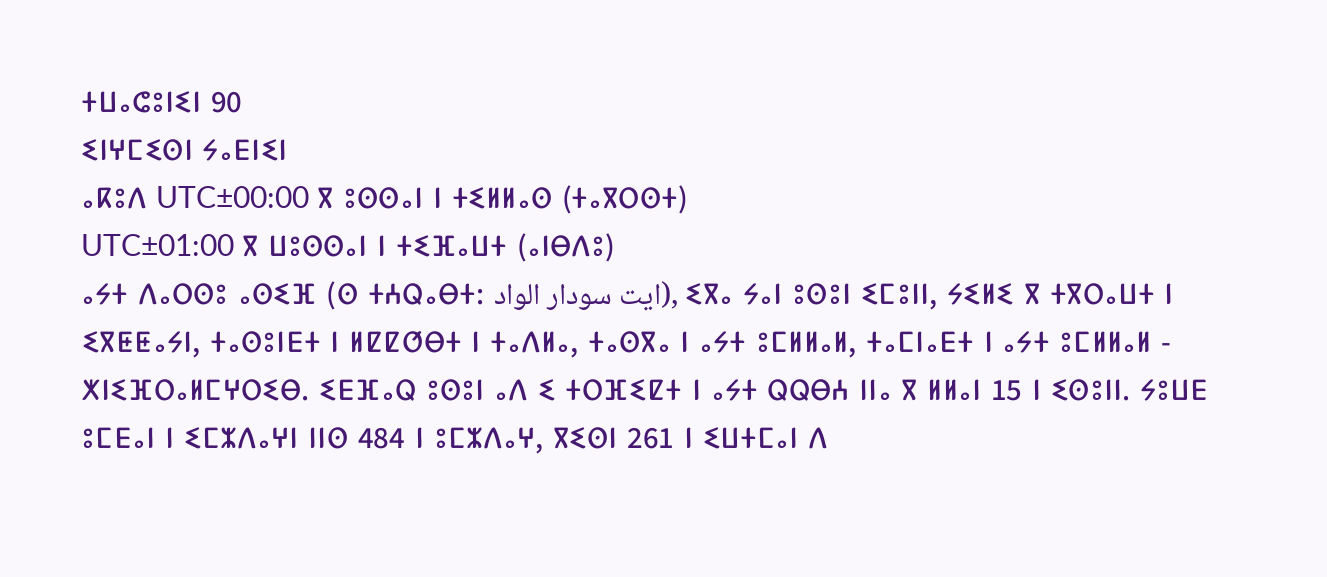ⵜⵡⴰⵛⵓⵏⵉⵏ 90
ⵉⵏⵖⵎⵉⵙⵏ ⵢⴰⴹⵏⵉⵏ
ⴰⴽⵓⴷ UTC±00:00 ⴳ ⵓⵙⵙⴰⵏ ⵏ ⵜⵉⵍⵍⴰⵙ (ⵜⴰⴳⵔⵙⵜ)
UTC±01:00 ⴳ ⵡⵓⵙⵙⴰⵏ ⵏ ⵜⵉⴼⴰⵡⵜ (ⴰⵏⴱⴷⵓ)
ⴰⵢⵜ ⴷⴰⵔⵙⵓ ⴰⵙⵉⴼ (ⵙ ⵜⵄⵕⴰⴱⵜ: ايت سودار الواد), ⵉⴳⴰ ⵢⴰⵏ ⵓⵙⵓⵏ ⵉⵎⵓⵏⵏ, ⵢⵉⵍⵉ ⴳ ⵜⴳⵔⴰⵡⵜ ⵏ ⵉⴳⵟⵟⴰⵢⵏ, ⵜⴰⵙⵓⵏⴹⵜ ⵏ ⵍⵇⵇⵚⴱⵜ ⵏ ⵜⴰⴷⵍⴰ, ⵜⴰⵙⴳⴰ ⵏ ⴰⵢⵜ ⵓⵎⵍⵍⴰⵍ, ⵜⴰⵎⵏⴰⴹⵜ ⵏ ⴰⵢⵜ ⵓⵎⵍⵍⴰⵍ - ⵅⵏⵉⴼⵔⴰⵍⵎⵖⵔⵉⴱ. ⵉⴹⴼⴰⵕ ⵓⵙⵓⵏ ⴰⴷ ⵉ ⵜⵔⴼⵉⵇⵜ ⵏ ⴰⵢⵜ ⵕⵕⴱⵄ ⵏⵏⴰ ⴳ ⵍⵍⴰⵏ 15 ⵏ ⵉⵙⵓⵏⵏ. ⵢⵓⵡⴹ ⵓⵎⴹⴰⵏ ⵏ ⵉⵎⵣⴷⴰⵖⵏ ⵏⵏⵙ 484 ⵏ ⵓⵎⵣⴷⴰⵖ, ⴳⵉⵙⵏ 261 ⵏ ⵉⵡⵜⵎⴰⵏ ⴷ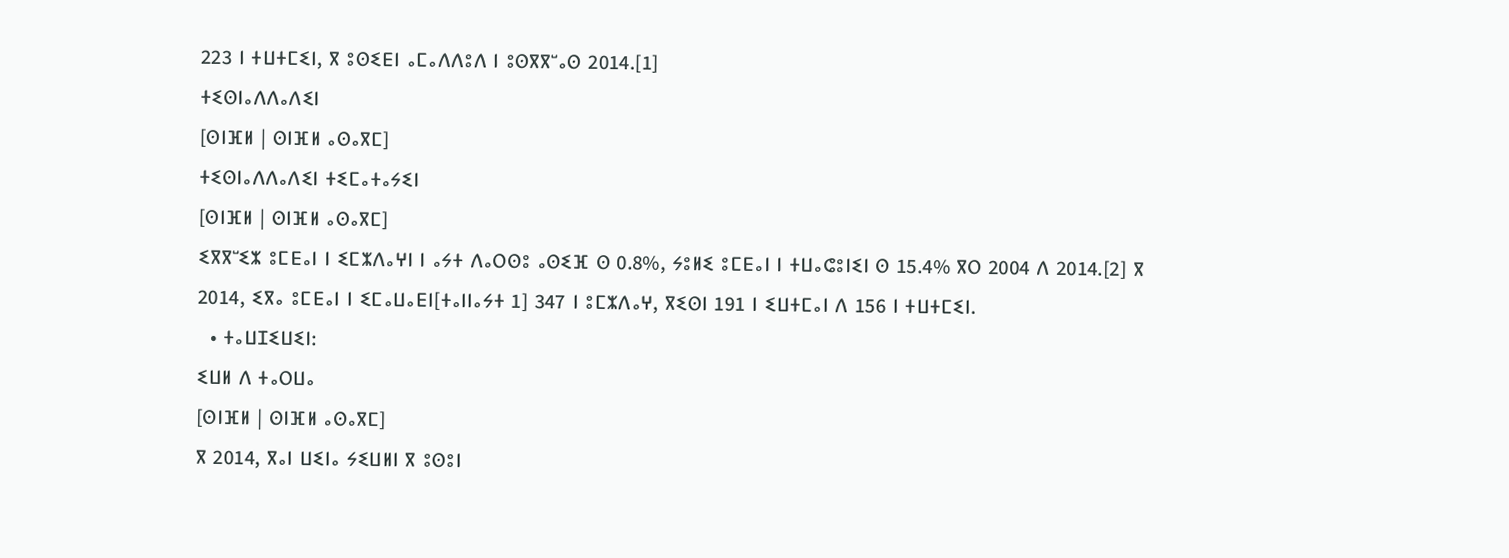223 ⵏ ⵜⵡⵜⵎⵉⵏ, ⴳ ⵓⵙⵉⴹⵏ ⴰⵎⴰⴷⴷⵓⴷ ⵏ ⵓⵙⴳⴳⵯⴰⵙ 2014.[1]
ⵜⵉⵙⵏⴰⴷⴷⴰⴷⵉⵏ
[ⵙⵏⴼⵍ | ⵙⵏⴼⵍ ⴰⵙⴰⴳⵎ]
ⵜⵉⵙⵏⴰⴷⴷⴰⴷⵉⵏ ⵜⵉⵎⴰⵜⴰⵢⵉⵏ
[ⵙⵏⴼⵍ | ⵙⵏⴼⵍ ⴰⵙⴰⴳⵎ]
ⵉⴳⴳⵯⵉⵣ ⵓⵎⴹⴰⵏ ⵏ ⵉⵎⵣⴷⴰⵖⵏ ⵏ ⴰⵢⵜ ⴷⴰⵔⵙⵓ ⴰⵙⵉⴼ ⵙ 0.8%, ⵢⵓⵍⵉ ⵓⵎⴹⴰⵏ ⵏ ⵜⵡⴰⵛⵓⵏⵉⵏ ⵙ 15.4% ⴳⵔ 2004 ⴷ 2014.[2] ⴳ 2014, ⵉⴳⴰ ⵓⵎⴹⴰⵏ ⵏ ⵉⵎⴰⵡⴰⴹⵏ[ⵜⴰⵏⵏⴰⵢⵜ 1] 347 ⵏ ⵓⵎⵣⴷⴰⵖ, ⴳⵉⵙⵏ 191 ⵏ ⵉⵡⵜⵎⴰⵏ ⴷ 156 ⵏ ⵜⵡⵜⵎⵉⵏ.
  • ⵜⴰⵡⵊⵉⵡⵉⵏ:
ⵉⵡⵍ ⴷ ⵜⴰⵔⵡⴰ
[ⵙⵏⴼⵍ | ⵙⵏⴼⵍ ⴰⵙⴰⴳⵎ]
ⴳ 2014, ⴳⴰⵏ ⵡⵉⵏⴰ ⵢⵉⵡⵍⵏ ⴳ ⵓⵙⵓⵏ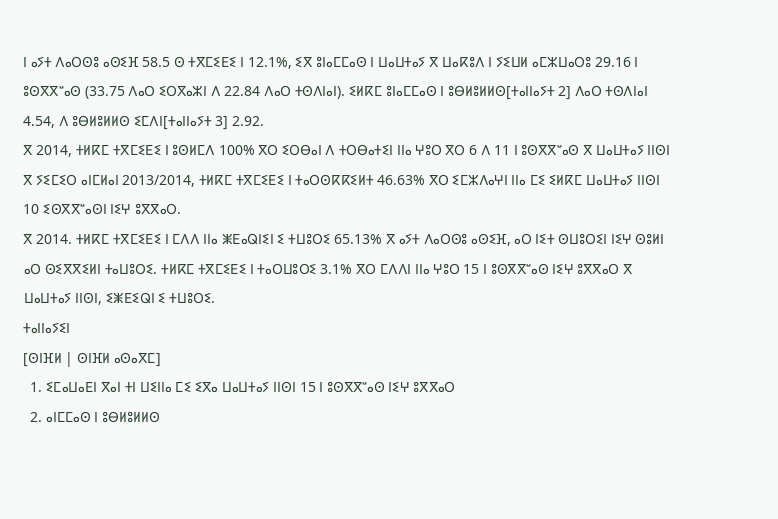ⵏ ⴰⵢⵜ ⴷⴰⵔⵙⵓ ⴰⵙⵉⴼ 58.5 ⵙ ⵜⴳⵎⵉⴹⵉ ⵏ 12.1%, ⵉⴳ ⵓⵏⴰⵎⵎⴰⵙ ⵏ ⵡⴰⵡⵜⴰⵢ ⴳ ⵡⴰⴽⵓⴷ ⵏ ⵢⵉⵡⵍ ⴰⵎⵣⵡⴰⵔⵓ 29.16 ⵏ ⵓⵙⴳⴳⵯⴰⵙ (33.75 ⴷⴰⵔ ⵉⵔⴳⴰⵣⵏ ⴷ 22.84 ⴷⴰⵔ ⵜⵙⴷⵏⴰⵏ). ⵉⵍⴽⵎ ⵓⵏⴰⵎⵎⴰⵙ ⵏ ⵓⴱⵍⵓⵍⵍⵙ[ⵜⴰⵏⵏⴰⵢⵜ 2] ⴷⴰⵔ ⵜⵙⴷⵏⴰⵏ 4.54, ⴷ ⵓⴱⵍⵓⵍⵍⵙ ⵉⵎⴷⵏ[ⵜⴰⵏⵏⴰⵢⵜ 3] 2.92.
ⴳ 2014, ⵜⵍⴽⵎ ⵜⴳⵎⵉⴹⵉ ⵏ ⵓⵙⵍⵎⴷ 100% ⴳⵔ ⵉⵔⴱⴰⵏ ⴷ ⵜⵔⴱⴰⵜⵉⵏ ⵏⵏⴰ ⵖⵓⵔ ⴳⵔ 6 ⴷ 11 ⵏ ⵓⵙⴳⴳⵯⴰⵙ ⴳ ⵡⴰⵡⵜⴰⵢ ⵏⵏⵙⵏ ⴳ ⵢⵉⵎⵉⵔ ⴰⵏⵎⵍⴰⵏ 2013/2014, ⵜⵍⴽⵎ ⵜⴳⵎⵉⴹⵉ ⵏ ⵜⴰⵔⵙⴽⴽⵉⵍⵜ 46.63% ⴳⵔ ⵉⵎⵣⴷⴰⵖⵏ ⵏⵏⴰ ⵎⵉ ⵉⵍⴽⵎ ⵡⴰⵡⵜⴰⵢ ⵏⵏⵙⵏ 10 ⵉⵙⴳⴳⵯⴰⵙⵏ ⵏⵉⵖ ⵓⴳⴳⴰⵔ.
ⴳ 2014. ⵜⵍⴽⵎ ⵜⴳⵎⵉⴹⵉ ⵏ ⵎⴷⴷ ⵏⵏⴰ ⵥⴹⴰⵕⵏⵉⵏ ⵉ ⵜⵡⵓⵔⵉ 65.13% ⴳ ⴰⵢⵜ ⴷⴰⵔⵙⵓ ⴰⵙⵉⴼ, ⴰⵔ ⵏⵉⵜ ⵙⵡⵓⵔⵉⵏ ⵏⵉⵖ ⵙⵓⵍⵏ ⴰⵔ ⵙⵉⴳⴳⵉⵍⵏ ⵜⴰⵡⵓⵔⵉ. ⵜⵍⴽⵎ ⵜⴳⵎⵉⴹⵉ ⵏ ⵜⴰⵔⵡⵓⵔⵉ 3.1% ⴳⵔ ⵎⴷⴷⵏ ⵏⵏⴰ ⵖⵓⵔ 15 ⵏ ⵓⵙⴳⴳⵯⴰⵙ ⵏⵉⵖ ⵓⴳⴳⴰⵔ ⴳ ⵡⴰⵡⵜⴰⵢ ⵏⵏⵙⵏ, ⵉⵥⴹⵉⵕⵏ ⵉ ⵜⵡⵓⵔⵉ.
ⵜⴰⵏⵏⴰⵢⵉⵏ
[ⵙⵏⴼⵍ | ⵙⵏⴼⵍ ⴰⵙⴰⴳⵎ]
  1. ⵉⵎⴰⵡⴰⴹⵏ ⴳⴰⵏ ⵜⵏ ⵡⵉⵏⵏⴰ ⵎⵉ ⵉⴳⴰ ⵡⴰⵡⵜⴰⵢ ⵏⵏⵙⵏ 15 ⵏ ⵓⵙⴳⴳⵯⴰⵙ ⵏⵉⵖ ⵓⴳⴳⴰⵔ
  2. ⴰⵏⵎⵎⴰⵙ ⵏ ⵓⴱⵍⵓⵍⵍⵙ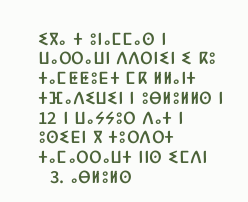ⵉⴳⴰ ⵜ ⵓⵏⴰⵎⵎⴰⵙ ⵏ ⵡⴰⵔⵔⴰⵡⵏ ⴷⴷⵔⵏⵉⵏ ⵉ ⴽⵓ ⵜⴰⵎⵟⵟⵓⴹⵜ ⵎⴽ ⵍⵍⴰⵏⵜ ⵜⴼⴰⴷⵉⵡⵉⵏ ⵏ ⵓⴱⵍⵓⵍⵍⵙ ⵏ 12 ⵏ ⵡⴰⵢⵢⵓⵔ ⴷⴰⵜ ⵏ ⵓⵙⵉⴹⵏ ⴳ ⵜⵓⵔⴷⵔⵜ ⵜⴰⵎⴰⵔⵔⴰⵡⵜ ⵏⵏⵙ ⵉⵎⴷⵏ
  3. ⴰⴱⵍⵓⵍⵙ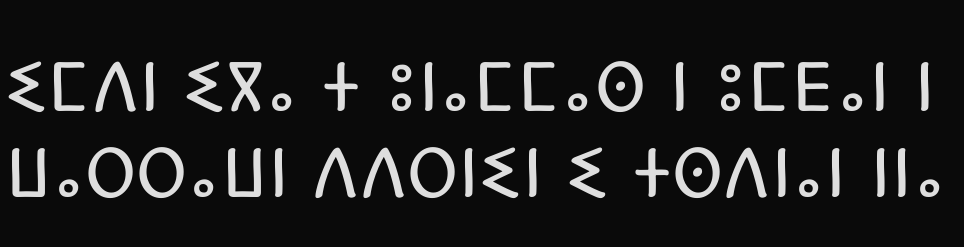ⵉⵎⴷⵏ ⵉⴳⴰ ⵜ ⵓⵏⴰⵎⵎⴰⵙ ⵏ ⵓⵎⴹⴰⵏ ⵏ ⵡⴰⵔⵔⴰⵡⵏ ⴷⴷⵔⵏⵉⵏ ⵉ ⵜⵙⴷⵏⴰⵏ ⵏⵏⴰ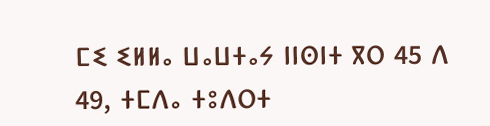ⵎⵉ ⵉⵍⵍⴰ ⵡⴰⵡⵜⴰⵢ ⵏⵏⵙⵏⵜ ⴳⵔ 45 ⴷ 49, ⵜⵎⴷⴰ ⵜⵓⴷⵔⵜ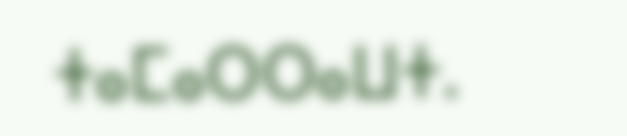ⵜⴰⵎⴰⵔⵔⴰⵡⵜ.